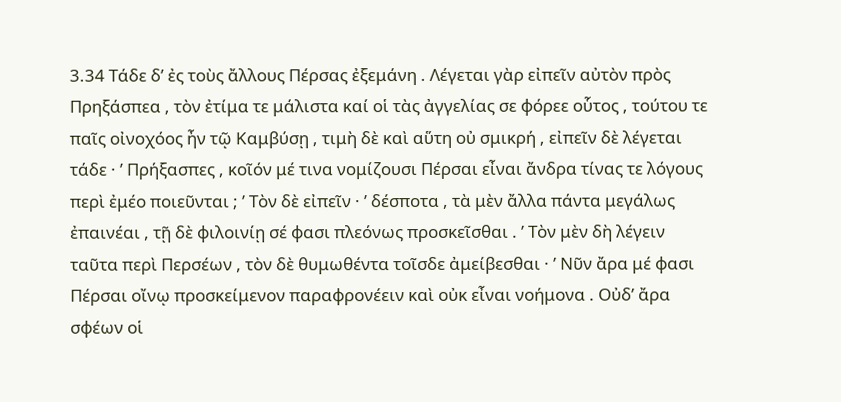3.34 Τάδε δ’ ἐς τοὺς ἄλλους Πέρσας ἐξεμάνη . Λέγεται γὰρ εἰπεῖν αὐτὸν πρὸς Πρηξάσπεα , τὸν ἐτίμα τε μάλιστα καί οἱ τὰς ἀγγελίας σε φόρεε οὗτος , τούτου τε παῖς οἰνοχόος ἦν τῷ Καμβύσῃ , τιμὴ δὲ καὶ αὕτη οὐ σμικρή , εἰπεῖν δὲ λέγεται τάδε · ʹ Πρήξασπες , κοῖόν μέ τινα νομίζουσι Πέρσαι εἶναι ἄνδρα τίνας τε λόγους περὶ ἐμέο ποιεῦνται ; ʹ Τὸν δὲ εἰπεῖν · ʹ δέσποτα , τὰ μὲν ἄλλα πάντα μεγάλως ἐπαινέαι , τῇ δὲ φιλοινίῃ σέ φασι πλεόνως προσκεῖσθαι . ʹ Τὸν μὲν δὴ λέγειν ταῦτα περὶ Περσέων , τὸν δὲ θυμωθέντα τοῖσδε ἀμείβεσθαι · ʹ Νῦν ἄρα μέ φασι Πέρσαι οἴνῳ προσκείμενον παραφρονέειν καὶ οὐκ εἶναι νοήμονα . Οὐδ’ ἄρα σφέων οἱ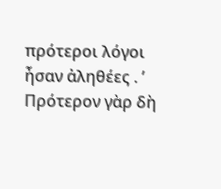πρότεροι λόγοι ἦσαν ἀληθέες . ʹ Πρότερον γὰρ δὴ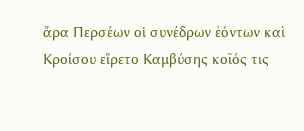ἄρα Περσέων οἱ συνέδρων ἐόντων καὶ Κροίσου εἴρετο Καμβύσης κοῖός τις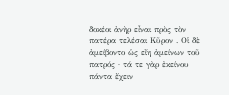δοκέοι ἀνὴρ εἶναι πρὸς τὸν πατέρα τελέσαι Κῦρον . Οἱ δὲ ἀμείβοντο ὡς εἴη ἀμείνων τοῦ πατρός · τά τε γὰρ ἐκείνου πάντα ἔχειν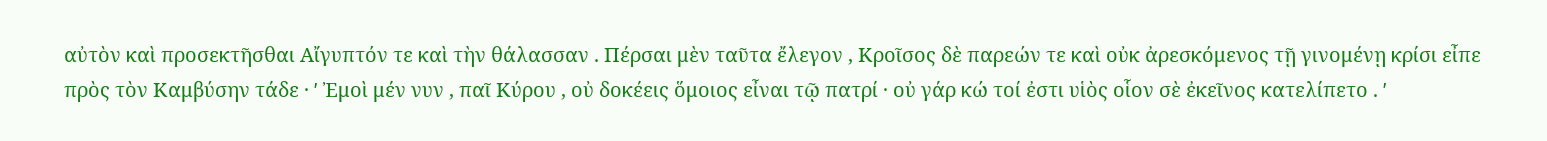αὐτὸν καὶ προσεκτῆσθαι Αἴγυπτόν τε καὶ τὴν θάλασσαν . Πέρσαι μὲν ταῦτα ἔλεγον , Κροῖσος δὲ παρεών τε καὶ οὐκ ἀρεσκόμενος τῇ γινομένῃ κρίσι εἶπε πρὸς τὸν Καμβύσην τάδε · ʹ Ἐμοὶ μέν νυν , παῖ Κύρου , οὐ δοκέεις ὅμοιος εἶναι τῷ πατρί · οὐ γάρ κώ τοί ἐστι υἱὸς οἷον σὲ ἐκεῖνος κατελίπετο . ʹ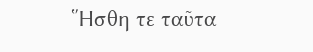Ἥσθη τε ταῦτα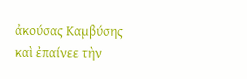ἀκούσας Καμβύσης καὶ ἐπαίνεε τὴν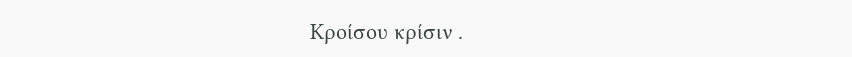Κροίσου κρίσιν .